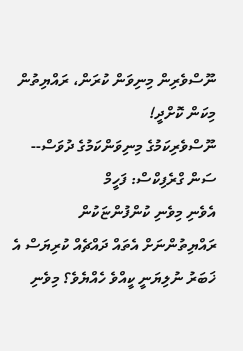ނޫސްވެރިން މިނިވަން ކުރަން، ރައްޔިތުން މިކަން ކޮށްދީ!
ނޫސްވެރިކަމުގެ މިނިވަންކަމުގެ ދުވަސް-- ސަން ގްރެފިކްސް: ފަހީމް
އެވެނި މިވެނި ކުންފުންޏަކުން ރައްޔިތުންނަށް އެތައް ދައްޗެއް ކުރިޔަސް އެ ޚަބަރު ނުލިޔަނީ ކީއްވެ ހެއްޔެވެ؟ މިވެނި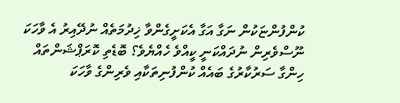ކުންފުންޏަކުން ނަގާ އަގާ އެކަށީގެންވާ ޚިދުމަތެއް ނުދޭއިރު އެ ވާހަކަ ނޫސްވެރިން ނުދައްކަނީ ކީއްވެ ހެއްޔެވެ؟ ބޮޑެތި ކޮރަޕްޝަންތައް ހިންގާ ސަރުކާރުގެ ބައެއް ކުންފުނިތަކާއި ވެރިންގެ ވާހަކަ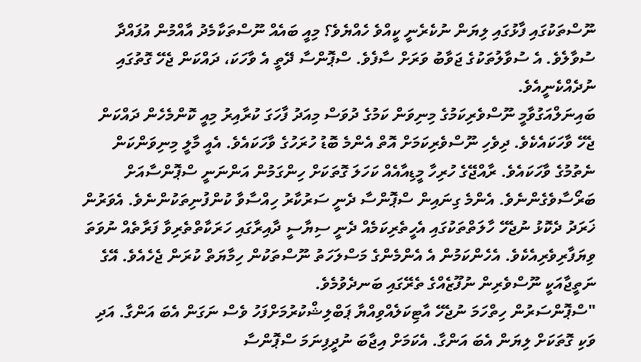ނޫސްތަކުގައި ފާޅުގައި ލިޔަން ނުކެރެނީ ކީއްވެ ހެއްޔެވެ؟ މިއީ ބައެއް ނޫސްތަކާމެދު އާއްމުން އުފައްދާ ސުވާލެވެ. އެ ސުވާލުތަކުގެ ޖަވާބު ވަރަށް ސާފެވެ. ސްޕޮންސާ ދޭތީ އެ ވާހަކަ، ދައްކަން ޖެހޭ ގޮތުގައި ނުދެއްކެނީއެވެ.
ބައިނަލްއަގުވާމީ ނޫސްވެރިކަމުގެ މިނިވަން ކަމުގެ ދުވަސް މިއަދު ފާހަގަ ކުރާއިރު މިއީ ކޮންމެހެން ދައްކަން ޖެހޭ ވާހަކައެކެވެ. ދިވެހި ނޫސްވެރިކަމަށް އޮތް އެންމެ ބޮޑު ހުރަހުގެ ވާހަކައެވެ. އެއީ މާލީ މިނިވަންކަން ނެތުމުގެ ވާހަކައެވެ. ރާއްޖޭގެ ހުރިހާ މީޑިއާއެއް ކަހަލަ ގޮތަކަށް ހިންގަމުން އަންނަނީ ސްޕޮންސާއަށް ބަރޯސާވެގެންނެވެ. އެންމެ ގިނައިން ސްޕޮންސާ ދެނީ ސަރުކާރު ހިއްސާވާ ކުންފުނިތަކުންނެވެ. އެވަރުން ޚަރަދު ދެކޮޅު ނުޖެހޭ ހާލަތްތަކުގައި އެހީތެރިކަމެއް ދެނީ ސިޔާސީ ދާއިރާގައި ހަރަކާތްތެރިވާ ފަރާތެއް ނުވަތަ ވިޔަފާރިވެރިއެކެވެ. އެހެންކަމުން އެ އެންމެންގެ މަސްލަހަތު ނޫސްތަކުން ހިމާޔަތް ކުރަން ޖެހެއެވެ. އޭގެ ނަތީޖާއަކީ ނޫސްވެރިން ނުފޫޒެއްގެ ތެރޭގައި ބަނދެވުމެވެ.
"ސްޕޮންސަރުން ހިތްހަމަ ނުޖެހޭ އާޓިކަލެއްވިއްޔާ ޕަބްލިޝްކުރުމަށްފަހު ވެސް ނަގަން އެބަ އަންގާ. އަދި ވަކި ގޮތަކަށް ލިޔަން އެބަ އަންގާ. އެކަމަށް އިޖާބަ ނުދީފިނަމަ ސްޕޮންސާ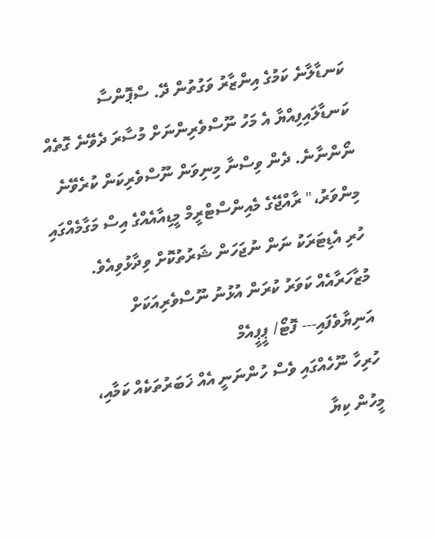ކަނޑާލާނެ ކަމުގެ އިންޒާރު ވަގުތުން ދޭ. ސްޕޮންސާ ކަނޑާލައިފިއްޔާ އެ މަހު ނޫސްވެރިންނަށް މުސާރަ ދެވޭނެ ގޮތެއް ނޯންނާނެ. ދެން ވިސްނާ މިނިވަން ނޫސްވެރިކަން ކުރެވޭނެ މިންވަރު،" ރާއްޖޭގެ މެއިންސްޓްރީމް މީޑިއާއެއްގެ އިސް މަގާމެއްގައި ހުރި އެޑިޓަރަކު ނަން ނުޖަހަން ޝަރުތުކޮށް ވިދާޅުވިއެވެ.
މުޒާހަރާއެއް ކަވަރު ކުރަން އުޅުނު ނޫސްވެރިއަކަށް އަނިޔާވެފައި--- ފޮޓޯ/ ޕީޕީއެމް
ހުރިހާ ނޫހެއްގައި ވެސް ހުންނަނީ އެއް ޚަބަރުތަކެއް ކަމާއި، މީހުން ކިޔާ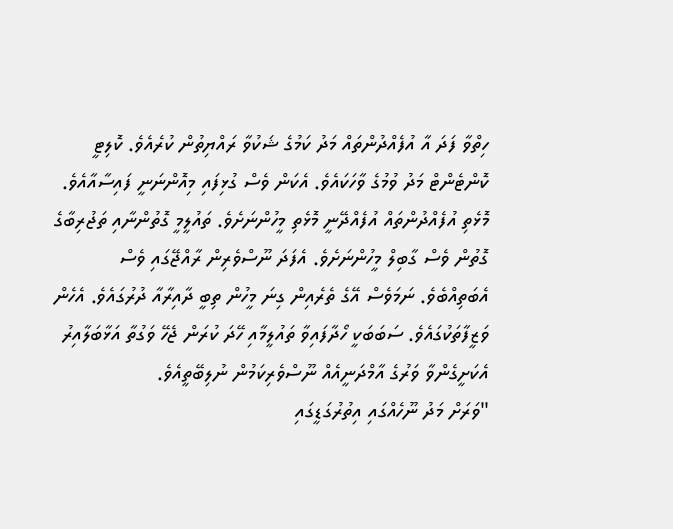ހިތްވާ ފަދަ އާ އުފެއްދުންތައް މަދު ކަމުގެ ޝަކުވާ ރައްޔިތުން ކުރެއެވެ. ކޮލިޓީ ކޮންޓެންޓް މަދު ވުމުގެ ވާހަކައެވެ. އެކަން ވެސް ގުޅިފައި މިއޮންނަނީ ފައިސާއާއެވެ. މޮޅެތި އުފެއްދުންތައް އުފެއްދޭނީ މޮޅެތި މީހުންނަށެވެ. ތައުލީމީ ގޮތުންނާއި ތަޖުރިބާގެ ގޮތުން ވެސް ގާބިލް މީހުންނަށެވެ. އެފަދަ ނޫސްވެރިން ރާއްޖޭގައި ވެސް އެބަތިއްބެވެ. ނަމަވެސް އޭގެ ތެރެއިން ގިނަ މީހުން ތިބީ ދާއިރާއާ ދުރުގައެވެ. އެހެން ވަޒީފާތަކުގައެވެ. ސަބަބަކީ ހޯދާފައިވާ ތައުލީމާއި ހޭދަ ކުރަން ޖެހޭ ވަގުތާ އަޅާބަލާއިރު އެކަށީގެންވާ ވަރުގެ އާމްދަނީއެއް ނޫސްވެރިކަމުން ނުލިބޭތީއެވެ.
"ވަރަށް މަދު ނޫހެއްގައި އިތުރުގަޑީގައި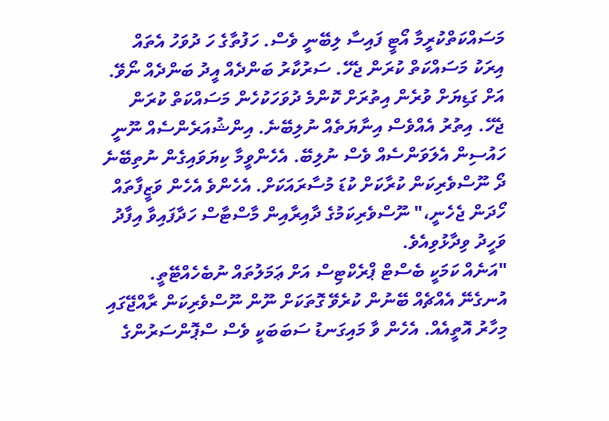މަސައްކަތްކުރީމާ އޯޓީ ފައިސާ ލިބޭނީ ވެސް. ހަފުތާގެ ހަ ދުވަހު އެތައް އިރަކު މަސައްކަތް ކުރަން ޖެހޭ. ސަރުކާރު ބަންދެއް އީދު ބަންދެއް ނޯވޭ. އަށް ގަޑިޔަށް ވުރެން އިތުރަށް ކޮންމެ ދުވަހަކުހެން މަސައްކަތް ކުރަން ޖެހޭ. އިތުރު އެއްވެސް އިނާޔަތެއް ނުލިބޭނެ. އިންޝުއަރެންސެއް ނޫނީ ހައުސިން އެލަވަންސެއް ވެސް ނުލިބޭ. އެހެންވީމާ ކިޔަވައިގެން ނުތިބޭނެ ދޯ ނޫސްވެރިކަން ކުރާކަށް ކުޑަ މުސާރައަކަށް. އެހެންވެ އެހެން ވަޒީފާތައް ހޯދަން ޖެހެނީ،" ނޫސްވެރިކަމުގެ ދާއިރާއިން މާސްޓާސް ހަދާފައިވާ އިފާދު ވަހީދު ވިދާޅުވިއެވެ.
"އަނެއް ކަމަކީ ބެސްޓް ޕްރެކްޓިސް އަށް ޢަމަލުތައް ނުބެހެއްޓޭތީ. އުނގެނޭ އެއްޗެއް ބޭނުން ކުރެވޭ ގޮތަކަށް ނޫން ނޫސްވެރިކަން ރާއްޖޭގައި މިހާރު އޮތީއެއް. އެހެން ވާ މައިގަނޑު ސަބަބަކީ ވެސް ސްޕޮންސަރުންގެ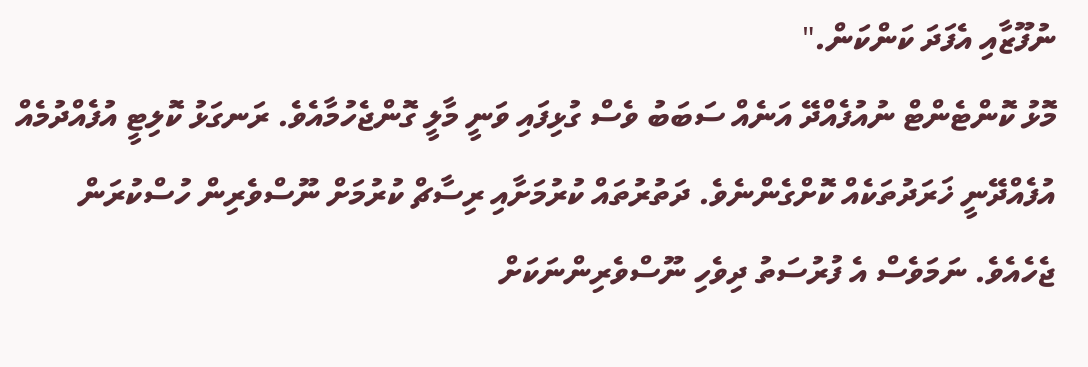ނުފޫޒާއި އެފަދަ ކަންކަން."
މޮޅު ކޮންޓެންޓް ނުއުފެއްދޭ އަނެއް ސަބަބު ވެސް ގުޅިފައި ވަނީ މާލީ ގޮންޖެހުމާއެވެ. ރަނގަޅު ކޮލިޓީ އުފެއްދުމެއް އުފެއްދޭނީ ޚަރަދުތަކެއް ކޮށްގެންނެވެ. ދަތުރުތައް ކުރުމަށާއި ރިސާޗް ކުރުމަށް ނޫސްވެރިން ހުސްކުރަން ޖެހެއެވެ. ނަމަވެސް އެ ފުރުސަތު ދިވެހި ނޫސްވެރިންނަކަށް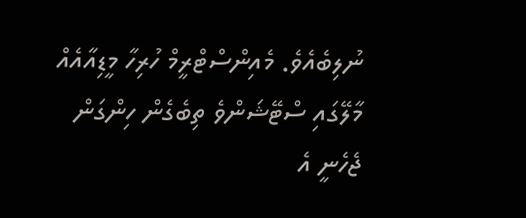ނުލިބެއެވެ. މެއިންސްޓްރީމް ހުރިހާ މީޑިއާއެއް މާލޭގައި ސްޓޭޝަންވެ ތިބެގެން ހިންގަން ޖެހެނީ އެ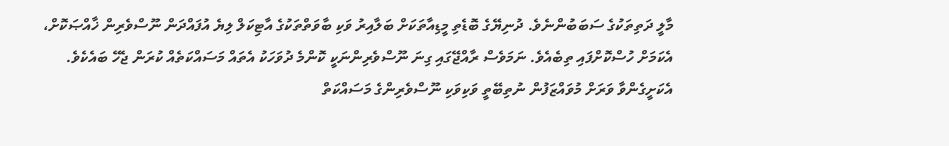މާލީ ދަތިތަކުގެ ސަބަބުންނެވެ. ދުނިޔޭގެ ބޮޑެތި މީޑިއާތަކަށް ބަލާއިރު ވަކި ބާވަތްތަކުގެ އާޓިކަލް ލިޔެ އުފައްދަން ނޫސްވެރިން ޚާއްޞަކޮށް، އެކަމަށް ހުސްކޮށްފައި ތިބެއެވެ. ނަމަވެސް ރާއްޖޭގައި ގިނަ ނޫސްވެރިންނަކީ ކޮންމެ ދުވަހަކު އެތައް މަސައްކަތެއް ކުރަން ޖެހޭ ބައެކެވެ. އެކަށީގެންވާ ވަރަށް މުވައްޒަފުން ނުތިބޭތީ ވަކިވަކި ނޫސްވެރިންގެ މަސައްކަތް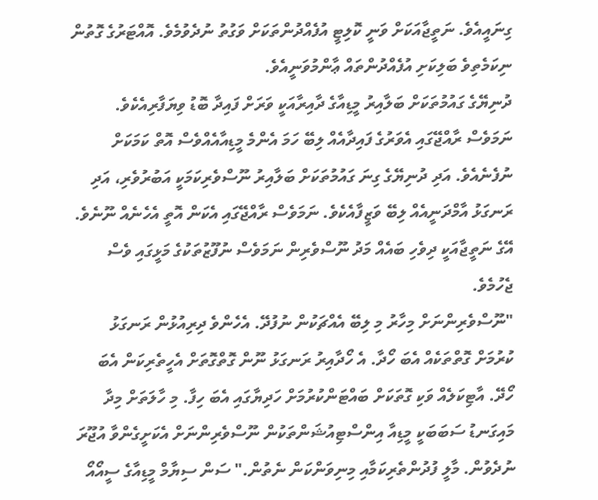ގިނައީއެވެ. ނަތީޖާއަކަށް ވަނީ ކޮލިޓީ އުފެއްދުންތަކަށް ވަގުތު ނުދެވުމެވެ. އޮއްޓަރުގެ ގޮތުން ނިކަމެތިވެ ބަލިކަށި އުފެއްދުންތައް ޢާންމުވަނީއެވެ.
ދުނިޔޭގެ ގައުމުތަކަށް ބަލާއިރު މީޑިއާގެ ދާއިރާއަކީ ވަރަށް ފައިދާ ބޮޑު ވިޔަފާރިއެކެވެ. ނަމަވެސް ރާއްޖޭގައި އެވަރުގެ ފައިދާއެއް ލިބޭ ހަމަ އެންމެ މީޑިއާއެއްވެސް އޮތް ކަމަކަށް ނުފެނެއެވެ. އަދި ދުނިޔޭގެ ގިނަ ގައުމުތަކަށް ބަލާއިރު ނޫސްވެރިކަމަކީ އަބުރުވެރި، އަދި ރަނގަޅު އާމްދަނީއެއް ލިބޭ ވަޒީފާއެކެވެ. ނަމަވެސް ރާއްޖޭގައި އެކަން އޮތީ އެހެނެއް ނޫނެވެ. އޭގެ ނަތީޖާއަކީ ދިވެހި ބައެއް މަދު ނޫސްވެރިން ނަމަވެސް ނުފޫޒުތަކުގެ މަޅީގައި ވެސް ޖެހުމެވެ.
"ނޫސްވެރިންނަށް މިހާރު މި ލިބޭ އެއްޗަކުން ނުފުދޭ. އެހެންވެ ދިރިއުޅުން ރަނގަޅު ކުރުމަށް ގޮތްތަކެއް އެބަ ހޯދާ. އެ ހޯދާއިރު ރަނގަޅު ނޫން ގޮތްގޮތަށް އެހީތެރިކަން އެބަ ހޯދޭ. އާޓިކަލެއް ވަކި ގޮތަކަށް ބައްޓަންކުރުމަށް ހަދިޔާގައި އެބަ ހިފާ. މި ހާލަތަށް މިދާ މައިގަނޑު ސަބަބަކީ މީޑިއާ އިންސްޓިއުޝަންތަކުން ނޫސްވެރިންނަށް އެކަށީގެންވާ އުޖޫރަ ނުދެވުން. މާލީ ފުދުންތެރިކަމާއި މިނިވަންކަން ނެތުން." ސަން ސިޔާމް މީޑިއާގެ ސީއޯއޯ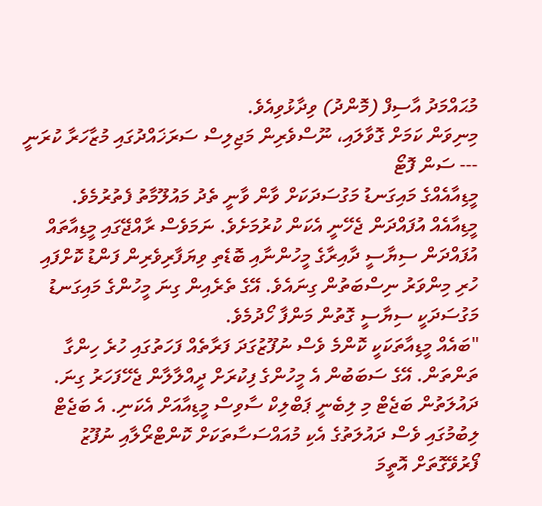މުޙައްމަދު އާސިފް (މޮންދު) ވިދާޅުވިއެވެ.
މިނިވަން ކަމަށް ގޮވާލައި، ނޫސްވެރިން މަޖިލިސް ސަރަޚައްދުގައި މުޒާހަރާ ކުރަނީ --- ސަން ފޮޓޯ
މީޑިއާއެއްގެ މައިގަނޑު މަގުސަދަކަށް ވާން ވާނީ ތެދު މައުލޫމާތު ފެތުރުމެވެ. މީޑިއާއެއް އުފައްދަން ޖެހޭނީ އެކަން ކުރުމަށެވެ. ނަމަވެސް ރާއްޖޭގައި މީޑިއާތައް އުފައްދަން ސިޔާސީ ދާއިރާގެ މީހުންނާއި ބޮޑެތި ވިޔަފާރިވެރިން ފަންޑު ކޮށްފައި ހުރި މިންވަރު ނިސްބަތުން ގިނައެވެ. އޭގެ ތެރެއިން ގިނަ މީހުންގެ މައިގަނޑު މަގުސަދަކީ ސިޔާސީ ގޮތުން މަންފާ ހޯދުމެވެ.
"ބައެއް މީޑިއާތަކަކީ ކޮންމެ ވެސް ނުފޫޒުގަދަ ފަރާތެއް ފަހަތުގައި ހުރެ ހިންގާ ތަންތަން. އޭގެ ސަބަބުން އެ މީހުންގެ ފިކުރަށް ދީއްލާލާން ޖެހޭފަހަރު ގިނަ. ދައުލަތުން ބަޖެޓް މި ލިބެނީ ޕަބްލިކް ސާވިސް މީޑިއާއަށް އެކަނި. އެ ބަޖެޓް ލިބުމުގައި ވެސް ދައުލަތުގެ އެކި މުއައްސަސާތަކަށް ކޮންޓްރޯލާއި ނުފޫޒު ފޯރުވޭގޮތަށް އޮތީމަ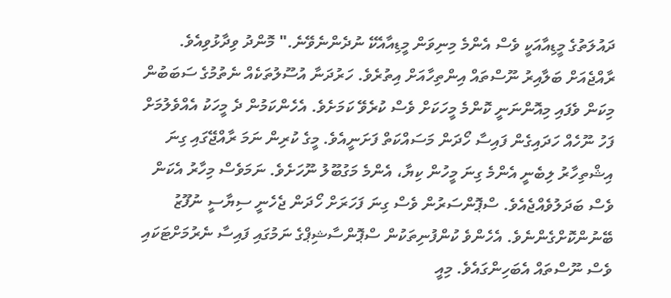ދައުލަތުގެ މީޑިއާއަކީ ވެސް އެންމެ މިނިވަން މީޑިއާއެކޭ ނުދެންނެވޭނެ." މޮންދު ވިދާޅުވިއެވެ.
ރާއްޖެއަށް ބަލާއިރު ނޫސްތައް އިންތިހާއަށް އިތުރެވެ. ހަރުދަނާ އުސޫލުތަކެއް ނެތުމުގެ ސަބަބުން މިކަން ވެފައި މިއޮންނަނީ ކޮންމެ މީހަކަށް ވެސް ކުރެވޭ ކަމަށެވެ. އެހެންކަމުން ދެ މީހަކު އެއްވެލުމަށް ފަހު ނޫހެއް ހަދައިގެން ފައިސާ ހޯދަން މަސައްކަތް ފަށަނީއެވެ. މީގެ ކުރިން ނަމަ ރާއްޖޭގައި ގިނަ އިޝްތިހާރު ލިބެނީ އެންމެ ގިނަ މީހުން ކިޔާ، އެންމެ މަގުބޫލު ނޫހަށެވެ. ނަމަވެސް މިހާރު އެކަން ވެސް ބަދަލުވެއްޖެއެވެ. ސްޕޮންސަރުން ވެސް ގިނަ ފަހަރަށް ހޯދަން ޖެހެނީ ސިޔާސީ ނުފޫޒު ބޭނުންކޮށްގެންނެވެ. އެހެންވެ ކުންފުނިތަކުން ސްޕޮންސާޝިޕްގެ ނަމުގައި ފައިސާ ނެރުމަށްޓަކައި ވެސް ނޫސްތައް އެބަހިންގައެވެ. މިއީ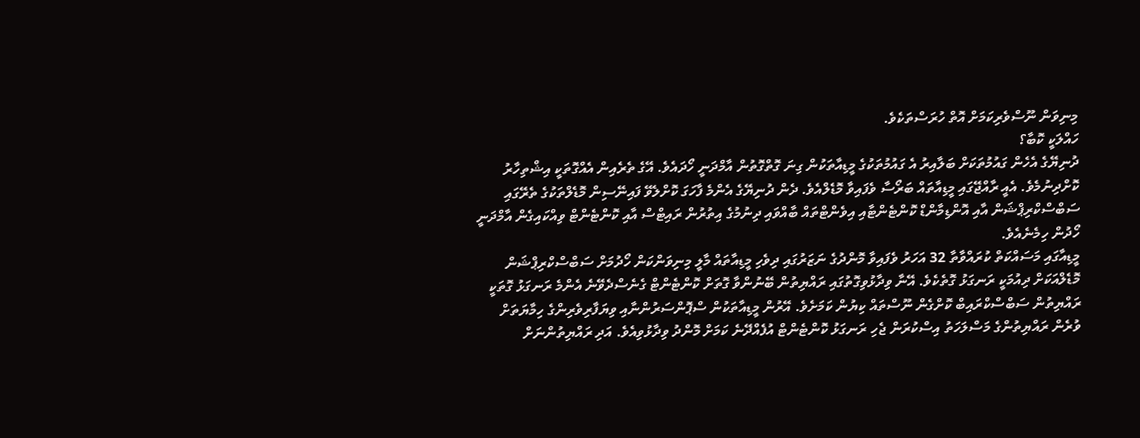މިނިވަން ނޫސްވެރިކަމަށް އޮތް ހުރަސްތަކެވެ.
ހައްލަކީ ކޮބާ؟
ދުނިޔޭގެ އެހެން ގައުމުތަކަށް ބަލާއިރު އެ ގައުމުތަކުގެ މީޑިއާތަކުން ގިނަ ގޮތްގޮތުން އާމްދަނީ ހޯދައެވެ. އޭގެ ތެރެއިން އެއްގޮތަކީ އިޝްތިހާރު ކޮށްދިނުމެވެ. އެއީ ރާއްޖޭގައި މީޑިއާތައް ބަރޯސާ ވެފައިވާ މޮޑެލްއެވެ. ދެން ދުނިޔޭގެ އެންމެ ފާހަގަ ކޮށްލެވޭ ފައިނޭސިން މޮޑެލްތަކުގެ ތެރޭގައި ސަބްސްކްރިޕްޝަން އާއި އޮންޑިމާންޑް ކޮންޓެންޓާއި އިވެންޓްތައް ބާއްވައި ދިނުމުގެ އިތުރުން ރައިޓްސް އާއި ކޮންޓެންޓް ވިއްކައިގެން އާމްދަނީ ހޯދުން ހިމެނެއެވެ.
މީޑިއާގައި މަސައްކަތް ކުރައްވާތާ 32 އަހަރު ވެފައިވާ މޮންދުގެ ނަޒަރުގައި ދިވެހި މީޑިއާތައް މާލީ މިނިވަންކަން ހޯދުމަށް ސަބްސްކްރިޕްޝަން މޮޑެލްއަކަށް ދިއުމަކީ ރަނގަޅު ގޮތެކެވެ. އޭނާ ވިދާޅުވިގޮތުގައި ރައްޔިތުން ބޭނުންވާ ގޮތަށް ކޮންޓެންޓް ގެނެސްދެވޭނެ އެންމެ ރަނގަޅު ގޮތަކީ ރައްޔިތުން ސަބްސްކްރައިބް ކޮށްގެން ނޫސްތައް ކިޔުން ކަމަށެވެ. އޭރުން މީޑިއާތަކުން ސްޕޮންސަރުންނާއި ވިޔަފާރިވެރިންގެ ހިމާޔަތަށް ވުރެން ރައްޔިތުންގެ މަސްލަހަތު އިސްކުރަން ޖެހި ރަނގަޅު ކޮންޓެންޓް އުފެއްދޭނެ ކަމަށް މޮންދު ވިދާޅުވިއެވެ. އަދި ރައްޔިތުންނަށް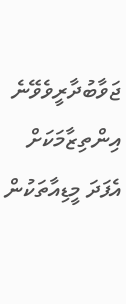ޖަވާބުދާރީވެވޭނެ އިންތިޒާމަކަށް އެފަދަ މީޑިއާތަކުން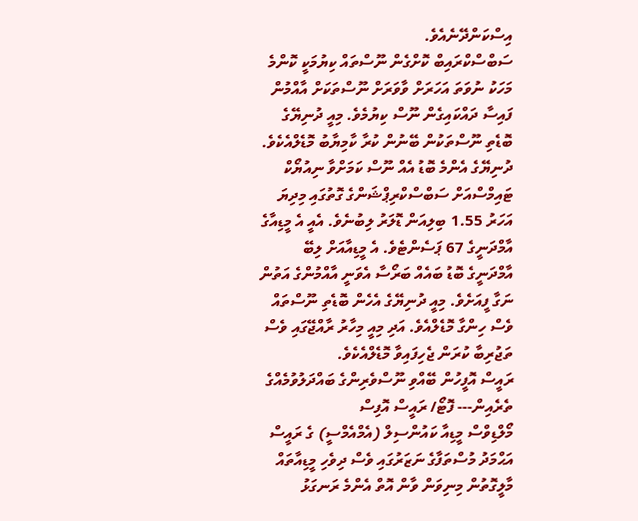އިސްކަންދޭނެއެވެ.
ސަބްސްކްރައިބް ކޮށްގެން ނޫސްތައް ކިޔުމަކީ ކޮންމެ މަހަކު ނުވަތަ އަހަރަށް ވާވަރަށް ނޫސްތަކަށް އާއްމުން ފައިސާ ދައްކައިގެން ނޫސް ކިޔުމެވެ. މިއީ ދުނިޔޭގެ ބޮޑެތި ނޫސްތަކުން ބޭނުން ކުރާ ކާމިޔާބު މޮޑެލްއެކެވެ. ދުނިޔޭގެ އެންމެ ބޮޑު އެއް ނޫސް ކަމަށްވާ ނިއުޔޯކް ޓައިމްސްއަށް ސަބްސްކްރިޕްޝަންގެ ގޮތުގައި މިދިޔަ އަހަރު 1.55 ބިލިއަން ޑޮލަރު ލިބުނެވެ. އެއީ އެ މީޑިއާގެ އާމްދަނީގެ 67 ޕަސެންޓެވެ. އެ މީޑިއާއަށް ލިބޭ އާމްދަނީގެ ބޮޑު ބައެއް ބަރޯސާ އެވަނީ އާއްމުންގެ އަތުން ނަގާ ފީއަށެވެ. މިއީ ދުނިޔޭގެ އެހެން ބޮޑެތި ނޫސްތައް ވެސް ހިންގާ މޮޑެލްއެވެ. އަދި މިއީ މިހާރު ރާއްޖޭގައި ވެސް ތަޖުރިބާ ކުރަން ޖެހިފައިވާ މޮޑެލްއެކެވެ.
ރައީސް އޮފީހުން ބޭއްވި ނޫސްވެރިންގެ ބައްދަލުވުމެއްގެ ތެރެއިން--- ފޮޓޯ/ ރައީސް އޮފިސް
މޯލްޑިވްސް މީޑިއާ ކައުންސިލް (އެމްއެމްސީ) ގެ ރައީސް އަޙްމަދު މުސްތަފާގެ ނަޒަރުގައި ވެސް ދިވެހި މީޑިއާތައް މާލީގޮތުން މިނިވަން ވާން އޮތް އެންމެ ރަނގަޅު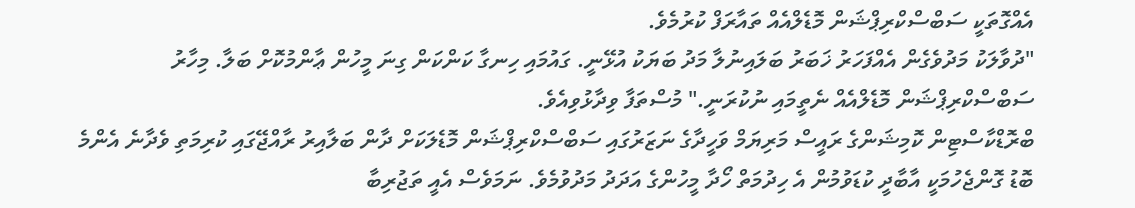އެއްގޮތަކީ ސަބްސްކްރިޕްޝަން މޮޑެލްއެއް ތައާރަފް ކުރުމެވެ.
"ދުވާލަކު މަދުވެގެން އެއްފަހަރު ޚަބަރު ބަލައިނުލާ މަދު ބަޔަކު އުޅޭނީ. ގައުމައި ހިނގާ ކަންކަން ގިނަ މީހުން ޢާންމުކޮށް ބަލާ. މިހާރު ސަބްސްކްރިޕްޝަން މޮޑެލްއެއް ނެތީމައި ނުކުރަނީ." މުސްތަފާ ވިދާޅުވިއެވެ.
ބްރޮޑްކާސްޓިން ކޮމިޝަންގެ ރައީސް މަރިޔަމް ވަހީދާގެ ނަޒަރުގައި ސަބްސްކްރިޕްޝަން މޮޑެލަކަށް ދާން ބަލާއިރު ރާއްޖޭގައި ކުރިމަތި ވެދާނެ އެންމެ ބޮޑު ގޮންޖެހުމަކީ އާބާދީ ކުޑަވުމުން އެ ހިދުމަތް ހޯދާ މީހުންގެ އަދަދު މަދުވުމެވެ. ނަމަވެސް އެއީ ތަޖުރިބާ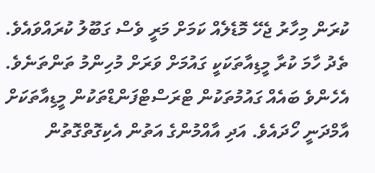ކުރަން މިހާރު ޖެހޭ މޮޑެލެއް ކަމަށް މަރީ ވެސް ގަބޫލު ކުރައްވައެވެ.
ތެދު ހާމަ ކުރާ މީޑިއާތަކަކީ ގައުމަށް ވަރަށް މުހިންމު ތަންތަނެވެ. އެހެންވެ ބައެއް ގައުމުތަކުން ޓްރަސްޓްފަންޑްތަކުން މީޑިއާތަކަށް އާމްދަނީ ހޯދައެވެ. އަދި އާއްމުންގެ އަތުން އެކިގޮތްގޮތުން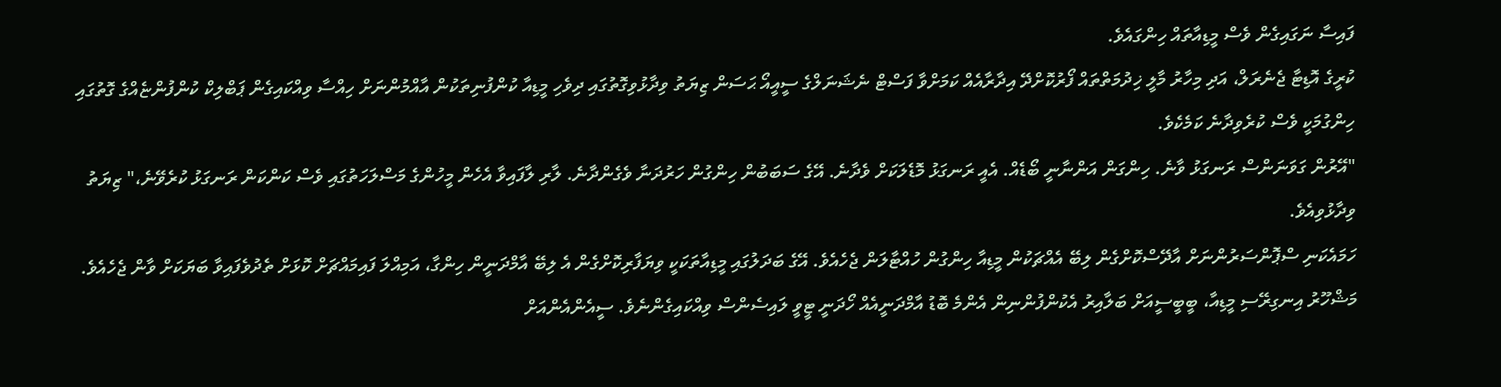ފައިސާ ނަގައިގެން ވެސް މީޑިއާތައް ހިންގައެވެ.
ކުރީގެ އޮޑިޓާ ޖެނެރަލް، އަދި މިހާރު މާލީ ޚިދުމަތްތައް ފޯރުކޮށްދޭ އިދާރާއެއް ކަމަށްވާ ފަސްޓް ނެޝަނަލްގެ ސީއީއޯ ޙަސަން ޒިޔަތު ވިދާޅުވިގޮތުގައި ދިވެހި މީޑިއާ ކުންފުނިތަކުން އާއްމުންނަށް ހިއްސާ ވިއްކައިގެން ޕަބްލިކް ކުންފުންޏެއްގެ ގޮތުގައި ހިންގުމަކީ ވެސް ކުރެވިދާނެ ކަމެކެވެ.
"އޭރުން ގަވަނަންސް ރަނގަޅު ވާނެ. ހިންގަން އަންނާނީ ބޯޑެއް. އެއީ ރަނގަޅު މޮޑެލަކަށް ވެދާނެ. އޭގެ ސަބަބުން ހިންގުން ހަރުދަނާ ވެގެންދާނެ. ލާރި ލާފައިވާ އެހެން މީހުންގެ މަސްލަހަތުގައި ވެސް ކަންކަން ރަނގަޅު ކުރެވޭނެ،" ޒިޔަތު ވިދާޅުވިއެވެ.
ހަމައެކަނި ސްޕޮންސަރުންނަށް އާދޭސްކޮށްގެން ލިބޭ އެއްޗަކުން މީޑިއާ ހިންގުން ހުއްޓާލަން ޖެހެއެވެ. އޭގެ ބަދަލުގައި މީޑިއާތަކަކީ ވިޔަފާރިކޮށްގެން އެ ލިބޭ އާމްދަނީން ހިންގާ، އަމިއްލަ ފައިމައްޗަށް ކޮޅަށް ތެދުވެފައިވާ ބަޔަކަށް ވާން ޖެހެއެވެ.
މަޝްހޫރު އިނގިރޭސި މީޑިއާ، ބީބީސީއަށް ބަލާއިރު އެކުންފުންނިން އެންމެ ބޮޑު އާމްދަނީއެއް ހޯދަނީ ޓީވީ ލައިސެންސް ވިއްކައިގެންނެވެ. ސީއެންއެންއަށް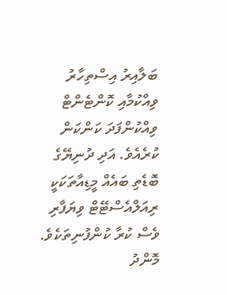ބަލާއިރު އިސްތިހާރު ވިއްކުމާއި ކޮންޓެންޓް ވިއްކުންފަދަ ކަންކަން ކުރެއެވެ. އަދި ދުނިޔޭގެ ބޮޑެތި ބައެއް މީޑިއާތަކަކީ ރިއަލްއެސްޓޭޓް ވިޔަފާރި ވެސް ކުރާ ކުންފުނިތަކެވެ.
މޮންދު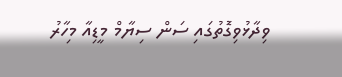ވިދާޅުވިގޮތުގައި ސަން ސިޔާމް މީޑިއާ މިހާރު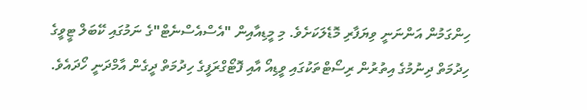ހިންގަމުން އަންނަނީ ވިޔަފާރި މޮޑެލަކަށެވެ. މި މީޑިއާއިން "އެސްއެސްނެޓް"ގެ ނަމުގައި ކޭބަލް ޓީވީގެ ހިދުމަތް ދިނުމުގެ އިތުރުން ރިސޯޓްތަކުގައި ވީޑިއޯ އާއި ފޮޓޯގްރަފީގެ ހިދުމަތް ދީގެން އާމްދަނީ ހޯދައެވެ.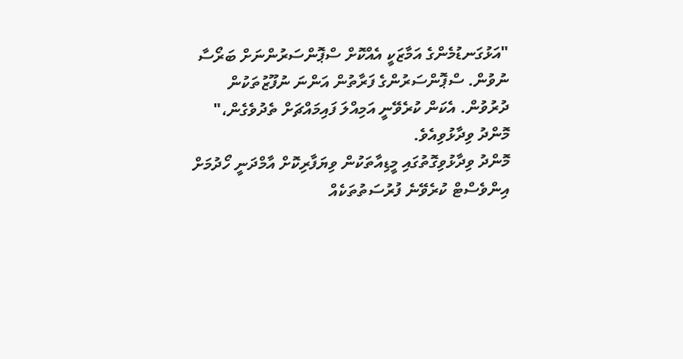"އަޅުގަނޑުމެންގެ އަމާޒަކީ އެއްކޮށް ސްޕޮންސަރުންނަށް ބަރޯސާ ނުވުން. ސްޕޮންސަރުންގެ ފަރާތުން އަންނަ ނުފޫޒުތަކުން ދުރުވުން. އެކަން ކުރެވޭނީ އަމިއްލަ ފައިމައްޗަށް ތެދުވެގެން،" މޮންދު ވިދާޅުވިއެވެ.
މޮންދު ވިދާޅުވިގޮތުގައި މީޑިއާތަކުން ވިޔަފާރިކޮށް އާމްދަނީ ހޯދުމަށް އިންވެސްޓް ކުރެވޭނެ ފުރުސަތުތަކެއް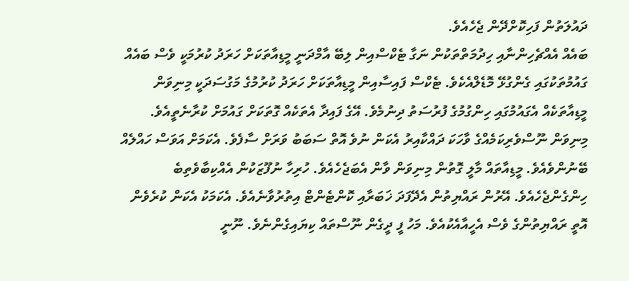ދައުލަތުން ފަހިކޮށްދޭން ޖެހެއެވެ.
ބައެއް އެއްޗެހިންނާއި ހިދުމަތްތަކުން ނަގާ ޓެކްސްއިން ލިބޭ އާމްދަނީ މީޑިއާތަކަށް ހަރަދު ކުރުމަކީ ވެސް ބައެއް ގައުމުތަކުގައި ގެންގުޅޭ މޮޑެލްއެކެވެ. ޓެކްސް ފައިސާއިން މީޑިއާތަކަށް ހަރަދު ކުރުމުގެ މަގުސަދަކީ މިނިވަން މީޑިއާތަކެއް އެގައުމުގައި ހިންގުމުގެ ފުރުސަތު ދިނުމެވެ. އޭގެ ފައިދާ އެތަކެއް ގޮތަކަށް ގައުމަށް ކުރާނެތީއެވެ.
މިނިވަން ނޫސްވެރިކަމެއްގެ ވާހަކަ ދައްކާއިރު އެކަން ނުވެ އޮތް ސަބަބު ވަރަށް ސާފެވެ. އެކަމަށް އަވަސް ހައްލެއް ބޭނުންވެއެވެ. މީޑިއާތައް މާލީ ގޮތުން މިނިވަން ވާން އެބަޖެހެއެވެ. ހުރިހާ ނުފޫޒަކުން އެއްކިބާވެތިބެ ހިންގެންޖެހެއެވެ. އޭރުން ރައްޔިތުން އެދޭފަދަ ޚަބަރާއި ކޮންޓެންޓް އިތުރުވާނެއެވެ. އެކަމަކު އެކަން ކުރެވެން އޮތީ ރައްޔިތުންގެ ވެސް އެހީއާއެކުއެވެ. މަހު ފީ ދީގެން ނޫސްތައް ކިޔައިގެންނެވެ. ނޫނީ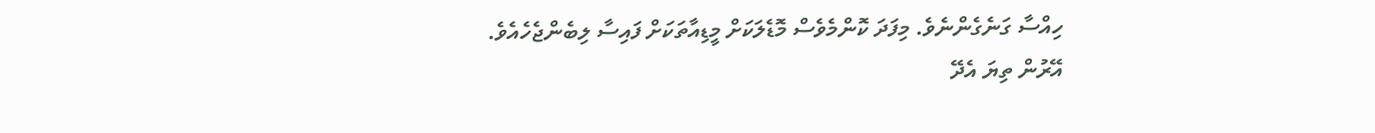ހިއްސާ ގަނެގެންނެވެ. މިފަދަ ކޮންމެވެސް މޮޑެލަކަށް މީޑިއާތަކަށް ފައިސާ ލިބެންޖެހެއެވެ. އޭރުން ތިޔަ އެދޭ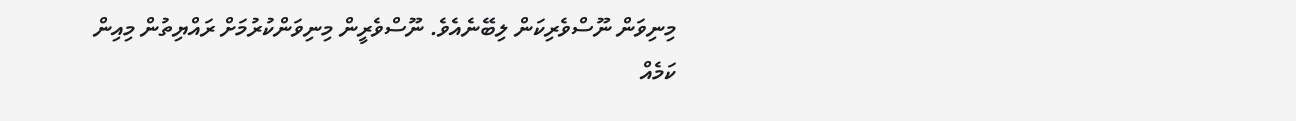މިނިވަން ނޫސްވެރިކަން ލިބޭނެއެވެ. ނޫސްވެރީން މިނިވަންކުރުމަށް ރައްޔިތުން މިއިން ކަމެއް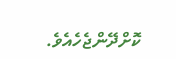ކޮށްދޭންޖެހެއެވެ.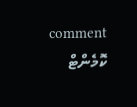comment ކޮމެންޓް